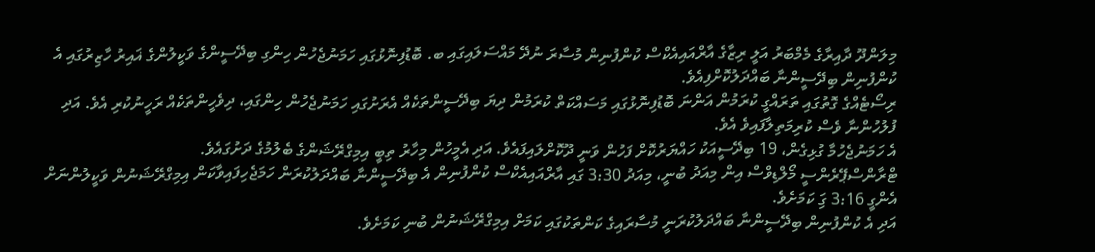މިލަންދޫ ދާއިރާގެ މެމްބަރު އަލީ ރިޒާގެ އާރްއައިއެކްސް ކުންފުނިން މުސާރަ ނުދޭ މައްސަލައިގައި ބ. ބޮޑުފިނޮޅުގައި ހަމަނުޖެހުން ހިންގި ބިދޭސީންގެ ވަކީލުންގެ ޣައިރު ހާޒިރުގައި އެ ކުންފުނިން ބިދޭސީންނާ ބައްދަލުކޮށްފިއެވެ.
ރިސޯޓެއްގެ ގޮތުގައި ތަރައްގީ ކުރަމުން އަންނަ ބޮޑުފިނޮޅުގައި މަސައްކަތް ކުރަމުން ދިޔަ ބިދޭސީންތަކެއް އެރަށުގައި ހަމަނުޖެހުން ހިންގައި، ދިވެހީންތަކެއް ރަހީނުކުރި އެވެ. އަދި ފުލުހުންނާ ވެސް ކުރިމަތިލާފައިވެ އެވެ.
އެ ހަމަނުޖެހުމާ ގުޅިގެން، 19 ބިދޭސީއަކު ހައްޔަރުކޮށް ފަހުން ވަނީ ދޫކޮށްލައިފައެވެ. އަދި އެމީހުން މިހާރު ތިބީ އިމިގްރޭޝަންގެ ބެލުމުގެ ދަށުގައެވެ.
ޓްރާންސްޕޭރެންސީ މޯލްޑިވްސް އިން މިއަދު ބުނީ، މިއަދު 3:30 ގައި އާރްއައިއެކްސް ކުންފުނިން އެ ބިދޭސީންނާ ބައްދަލުކުރަން ހަމަޖެހިފައިވާކަން އިމިގްރޭޝަނުން ވަކީލުންނަށް އެންގީ 3:16 ގަި ކަމަށެވެ.
އަދި އެ ކުންފުނިން ބިދޭސީންނާ ބައްދަލުކުރަނީ މުސާރައިގެ ކަންތަކުގައި ކަމަށް އިމިގްރޭޝަނުން ބުނި ކަމަށެވެ.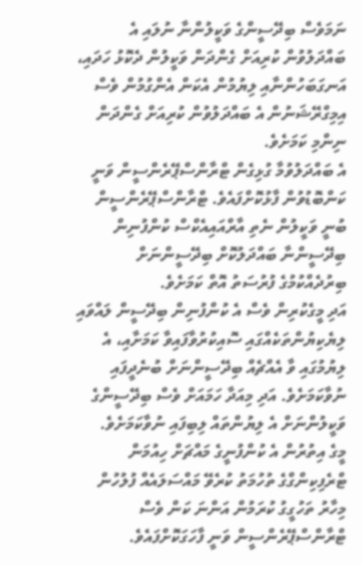ނަމަވެސް ބިދޭސީންގެ ވަކީލުންނާ ނުލައި އެ ބައްދަލުވުން ކުރިއަށް ގެންދަން ވަކީލުން ދެކޮޅު ހަދައި، އަނގަބަހުންނާއި ލިޔުމުން އެކަން އެންގުމުން ވެސް އިމިގްރޭޝަނުން އެ ބައްދަލުވުން ކުރިއަށް ގެންދަން ނިންމި ކަމަށެވެ.
އެ ބައްދަލުވުމާ ގުޅިގެން ޓްރާންސްޕޭރެންސީން ވަނީ ކަންބޮޑުވުން ފާޅުކޮށްފައެވެ. ޓްރާންސްޕޭރެންސީން ބުނީ ވަކީލުން ނެތި އާރްއައިއެކްސް ކުންފުނިން ބިދޭސީންނާ ބައްދަލުކޮށް ބިދޭސީންނަށް ބިރުދެއްކުމުގެ ފުރުސަތު އޮތް ކަމަށެވެ.
އަދި މީގެކުރިން ވެސް އެ ކުންފުނިން ބިދޭސީން ލައްވައި ލިޔެކިޔުންތަކެއްގައި ސޮއިކުރުވާފައިވާ ކަމަށާއި، އެ ލިޔުމުގައި ވާ އެއްޗެއް ބިދޭސީންނަށް ބުނެދީފައި ނުވާކަމަށެވެ. އަދި މިއަދާ ހަމައަށް ވެސް ބިދޭސީންގެ ވަކީލުންނަށް އެ ލިޔުންތައް ލިބިފައި ނުވާކަމަށެވެ.
މީގެ އިތުރުން އެ ކުންފުނީގެ މައްޗަށް ހިއުމަން ޓްރެފިކިންގްގެ ތުހުމަތު ކުރެވޭ މައްސަލައެއް ފުލުހުން މިހާރު ތަހުގީގު ކުރަމުން އަންނަ ކަން ވެސް ޓްރާންސްޕޭރެންސީން ވަނީ ފާހަގަކޮށްފައެވެ.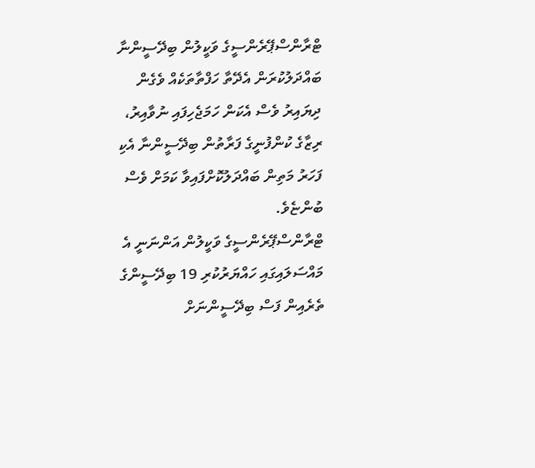ޓްރާންސްޕޭރެންސީގެ ވަކީލުން ބިދޭސީންނާ ބައްދަލުކުރަން އެދޭތާ ހަފްތާތަކެއް ވެގެން ދިޔައިރު ވެސް އެކަން ހަމަޖެހިފައި ނުވާއިރު، ރިޒާގެ ކުންފުނީގެ ފަރާތުން ބިދޭސީންނާ އެކި ފަހަރު މަތިން ބައްދަލުކޮށްފައިވާ ކަމަށް ވެސް ބުންޏެވެ.
ޓްރާންސްޕޭރެންސީގެ ވަކީލުން އަންނަނީ އެ މައްސަލައިގައި ހައްޔަރުކުރި 19 ބިދޭސީންގެ ތެރެއިން ފަސް ބިދޭސީންނަށް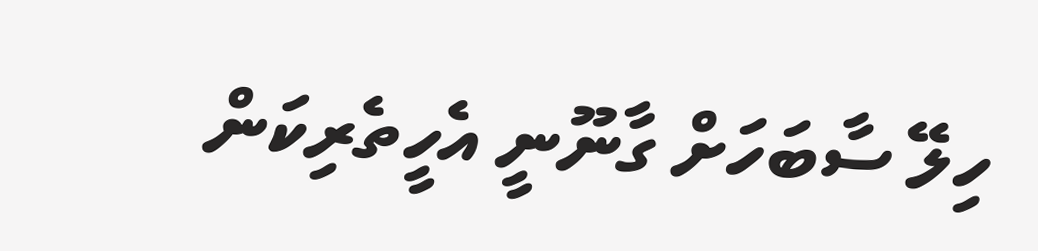ހިލޭ ސާބަހަށް ގާނޫނީ އެހީތެރިކަން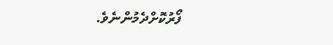ފޯރުކޮށްދެމުންނެވެ.